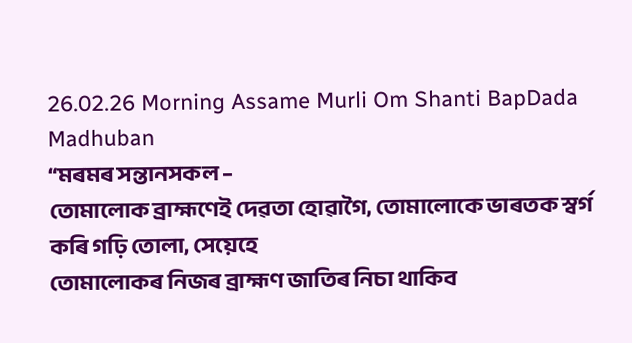26.02.26 Morning Assame Murli Om Shanti BapDada Madhuban
“মৰমৰ সন্তানসকল –
তোমালোক ব্ৰাহ্মণেই দেৱতা হোৱাগৈ, তোমালোকে ভাৰতক স্বৰ্গ কৰি গঢ়ি তোলা, সেয়েহে
তোমালোকৰ নিজৰ ব্ৰাহ্মণ জাতিৰ নিচা থাকিব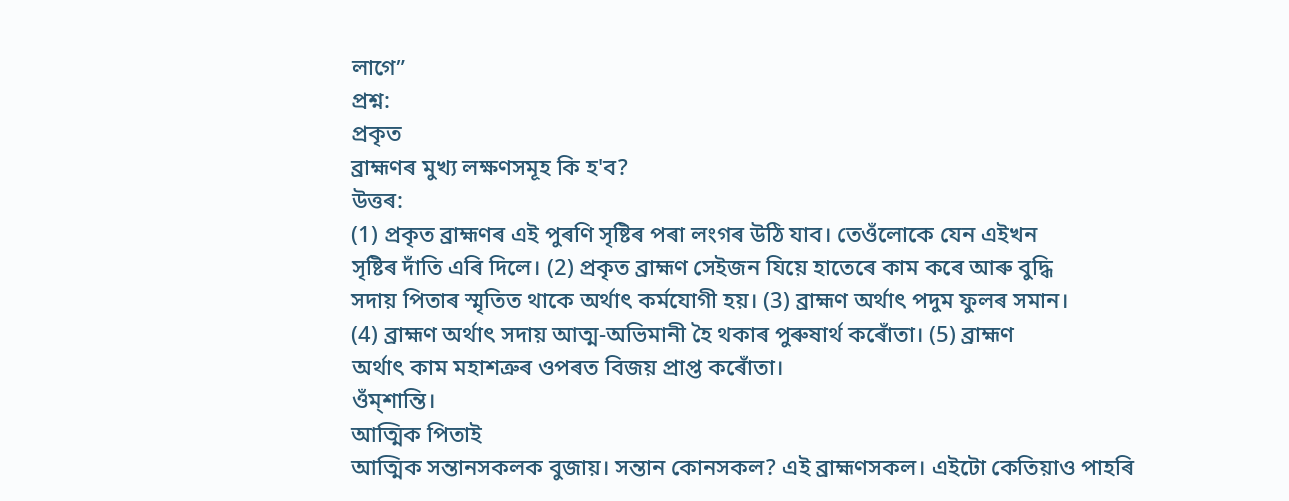লাগে”
প্ৰশ্ন:
প্ৰকৃত
ব্ৰাহ্মণৰ মুখ্য লক্ষণসমূহ কি হ'ব?
উত্তৰ:
(1) প্ৰকৃত ব্ৰাহ্মণৰ এই পুৰণি সৃষ্টিৰ পৰা লংগৰ উঠি যাব। তেওঁলোকে যেন এইখন
সৃষ্টিৰ দাঁতি এৰি দিলে। (2) প্ৰকৃত ব্ৰাহ্মণ সেইজন যিয়ে হাতেৰে কাম কৰে আৰু বুদ্ধি
সদায় পিতাৰ স্মৃতিত থাকে অৰ্থাৎ কৰ্মযোগী হয়। (3) ব্ৰাহ্মণ অৰ্থাৎ পদুম ফুলৰ সমান।
(4) ব্ৰাহ্মণ অৰ্থাৎ সদায় আত্ম-অভিমানী হৈ থকাৰ পুৰুষাৰ্থ কৰোঁতা। (5) ব্ৰাহ্মণ
অৰ্থাৎ কাম মহাশত্ৰুৰ ওপৰত বিজয় প্ৰাপ্ত কৰোঁতা।
ওঁম্শান্তি।
আত্মিক পিতাই
আত্মিক সন্তানসকলক বুজায়। সন্তান কোনসকল? এই ব্ৰাহ্মণসকল। এইটো কেতিয়াও পাহৰি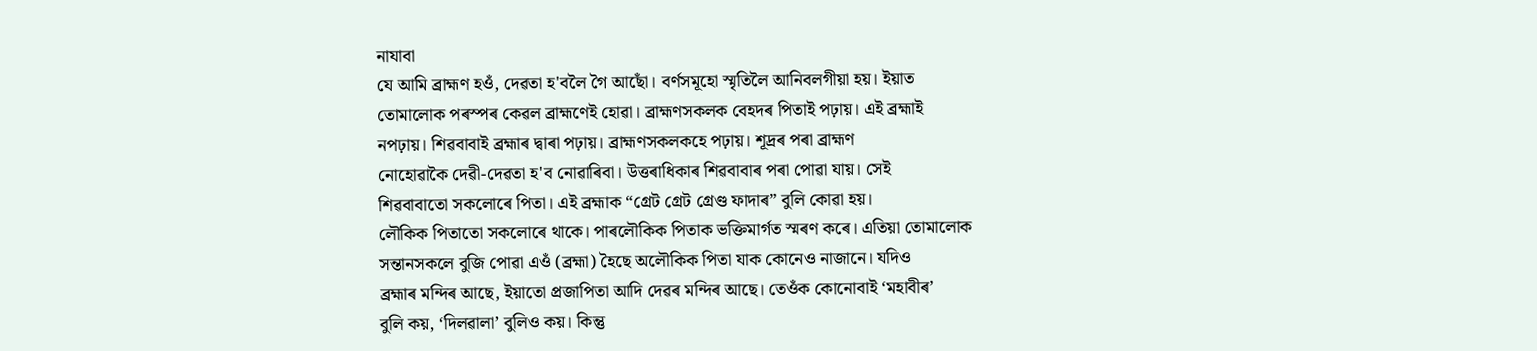নাযাবা
যে আমি ব্ৰাহ্মণ হওঁ, দেৱতা হ'বলৈ গৈ আছোঁ। বৰ্ণসমূহো স্মৃতিলৈ আনিবলগীয়া হয়। ইয়াত
তোমালোক পৰস্পৰ কেৱল ব্ৰাহ্মণেই হোৱা। ব্ৰাহ্মণসকলক বেহদৰ পিতাই পঢ়ায়। এই ব্ৰহ্মাই
নপঢ়ায়। শিৱবাবাই ব্ৰহ্মাৰ দ্বাৰা পঢ়ায়। ব্ৰাহ্মণসকলকহে পঢ়ায়। শূদ্ৰৰ পৰা ব্ৰাহ্মণ
নোহোৱাকৈ দেৱী-দেৱতা হ'ব নোৱাৰিবা। উত্তৰাধিকাৰ শিৱবাবাৰ পৰা পোৱা যায়। সেই
শিৱবাবাতো সকলোৰে পিতা। এই ব্ৰহ্মাক “গ্ৰেট গ্ৰেট গ্ৰেণ্ড ফাদাৰ” বুলি কোৱা হয়।
লৌকিক পিতাতো সকলোৰে থাকে। পাৰলৌকিক পিতাক ভক্তিমাৰ্গত স্মৰণ কৰে। এতিয়া তোমালোক
সন্তানসকলে বুজি পোৱা এওঁ (ব্ৰহ্মা) হৈছে অলৌকিক পিতা যাক কোনেও নাজানে। যদিও
ব্ৰহ্মাৰ মন্দিৰ আছে, ইয়াতো প্ৰজাপিতা আদি দেৱৰ মন্দিৰ আছে। তেওঁক কোনোবাই ‘মহাবীৰ’
বুলি কয়, ‘দিলৱালা’ বুলিও কয়। কিন্তু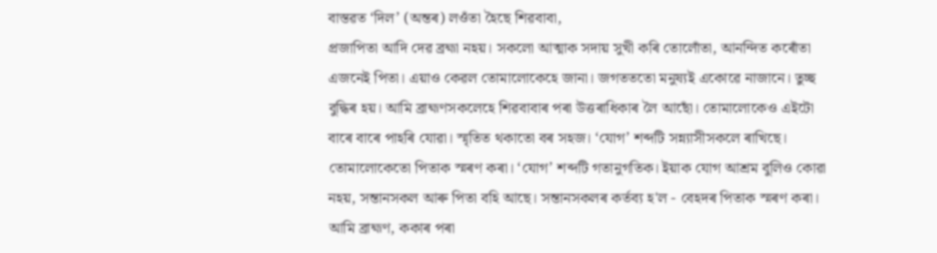বাস্তৱত ‘দিল’ (অন্তৰ) লওঁতা হৈছে শিৱবাবা,
প্ৰজাপিতা আদি দেৱ ব্ৰহ্মা নহয়। সকলো আত্মাক সদায় সুখী কৰি তোলোঁতা, আনন্দিত কৰোঁতা
এজনেই পিতা। এয়াও কেৱল তোমালোকেহে জানা। জগতততো মনুষ্যই একোৱে নাজানে। তুচ্ছ
বুদ্ধিৰ হয়। আমি ব্ৰাহ্মণসকলেহে শিৱবাবাৰ পৰা উত্তৰাধিকাৰ লৈ আছোঁ। তোমালোকেও এইটো
বাৰে বাৰে পাহৰি যোৱা। স্মৃতিত থকাতো বৰ সহজ। ‘যোগ’ শব্দটি সন্ন্যাসীসকলে ৰাখিছে।
তোমালোকেতো পিতাক স্মৰণ কৰা। ‘যোগ’ শব্দটি গতানুগতিক। ইয়াক যোগ আশ্ৰম বুলিও কোৱা
নহয়, সন্তানসকল আৰু পিতা বহি আছে। সন্তানসকলৰ কৰ্তব্য হ'ল - বেহদৰ পিতাক স্মৰণ কৰা।
আমি ব্ৰাহ্মণ, ককাৰ পৰা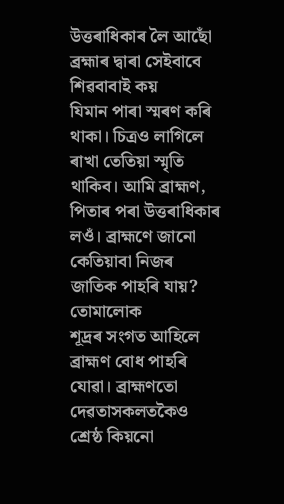উত্তৰাধিকাৰ লৈ আছোঁ ব্ৰহ্মাৰ দ্বাৰা সেইবাবে শিৱবাবাই কয়
যিমান পাৰা স্মৰণ কৰি থাকা। চিত্ৰও লাগিলে ৰাখা তেতিয়া স্মৃতি থাকিব। আমি ব্ৰাহ্মণ,
পিতাৰ পৰা উত্তৰাধিকাৰ লওঁ। ব্ৰাহ্মণে জানো কেতিয়াবা নিজৰ জাতিক পাহৰি যায়? তোমালোক
শূদ্ৰৰ সংগত আহিলে ব্ৰাহ্মণ বোধ পাহৰি যোৱা। ব্ৰাহ্মণতো দেৱতাসকলতকৈও শ্ৰেষ্ঠ কিয়নো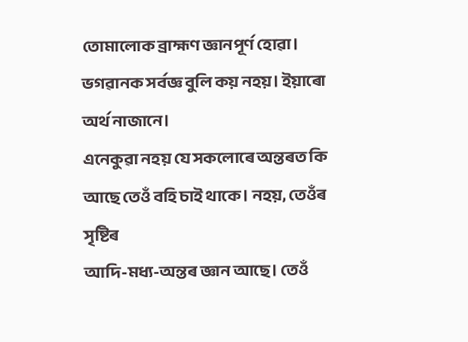তোমালোক ব্ৰাহ্মণ জ্ঞানপূৰ্ণ হোৱা। ভগৱানক সৰ্বজ্ঞ বুলি কয় নহয়। ইয়াৰো অৰ্থ নাজানে।
এনেকুৱা নহয় যে সকলোৰে অন্তৰত কি আছে তেওঁ বহি চাই থাকে। নহয়, তেওঁৰ সৃষ্টিৰ
আদি-মধ্য-অন্তৰ জ্ঞান আছে। তেওঁ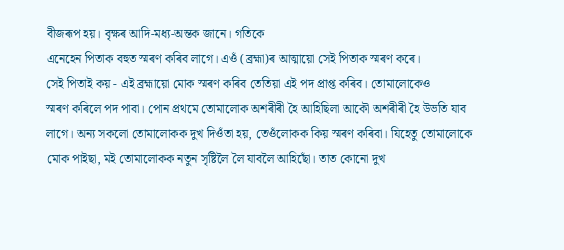বীজৰূপ হয়। বৃক্ষৰ আদি-মধ্য-অন্তক জানে। গতিকে
এনেহেন পিতাক বহুত স্মৰণ কৰিব লাগে। এওঁ (ব্ৰহ্মা)ৰ আত্মায়ো সেই পিতাক স্মৰণ কৰে।
সেই পিতাই কয় - এই ব্ৰহ্মায়ো মোক স্মৰণ কৰিব তেতিয়া এই পদ প্ৰাপ্ত কৰিব। তোমালোকেও
স্মৰণ কৰিলে পদ পাবা। পোন প্ৰথমে তোমালোক অশৰীৰী হৈ আহিছিলা আকৌ অশৰীৰী হৈ উভতি যাব
লাগে। অন্য সকলো তোমালোকক দুখ দিওঁতা হয়, তেওঁলোকক কিয় স্মৰণ কৰিবা। যিহেতু তোমালোকে
মোক পাইছা, মই তোমালোকক নতুন সৃষ্টিলৈ লৈ যাবলৈ আহিছোঁ। তাত কোনো দুখ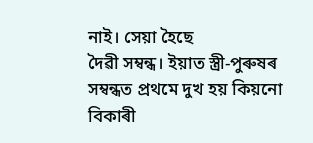নাই। সেয়া হৈছে
দৈৱী সম্বন্ধ। ইয়াত স্ত্ৰী-পুৰুষৰ সম্বন্ধত প্ৰথমে দুখ হয় কিয়নো বিকাৰী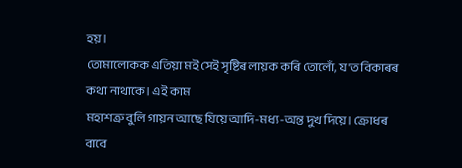হয়।
তোমালোকক এতিয়া মই সেই সৃষ্টিৰ লায়ক কৰি তোলোঁ, য'ত বিকাৰৰ কথা নাথাকে। এই কাম
মহাশত্ৰু বুলি গায়ন আছে যিয়ে আদি-মধ্য-অন্ত দুখ দিয়ে। ক্ৰোধৰ বাবে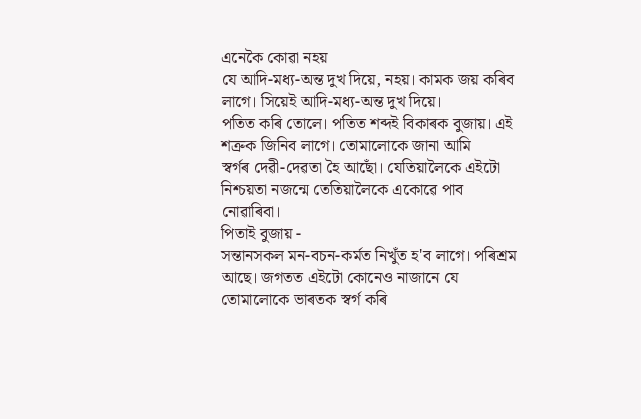এনেকৈ কোৱা নহয়
যে আদি-মধ্য-অন্ত দুখ দিয়ে, নহয়। কামক জয় কৰিব লাগে। সিয়েই আদি-মধ্য-অন্ত দুখ দিয়ে।
পতিত কৰি তোলে। পতিত শব্দই বিকাৰক বুজায়। এই শত্ৰুক জিনিব লাগে। তোমালোকে জানা আমি
স্বৰ্গৰ দেৱী-দেৱতা হৈ আছোঁ। যেতিয়ালৈকে এইটো নিশ্চয়তা নজন্মে তেতিয়ালৈকে একোৱে পাব
নোৱাৰিবা।
পিতাই বুজায় -
সন্তানসকল মন-বচন-কৰ্মত নিখুঁত হ'ব লাগে। পৰিশ্ৰম আছে। জগতত এইটো কোনেও নাজানে যে
তোমালোকে ভাৰতক স্বৰ্গ কৰি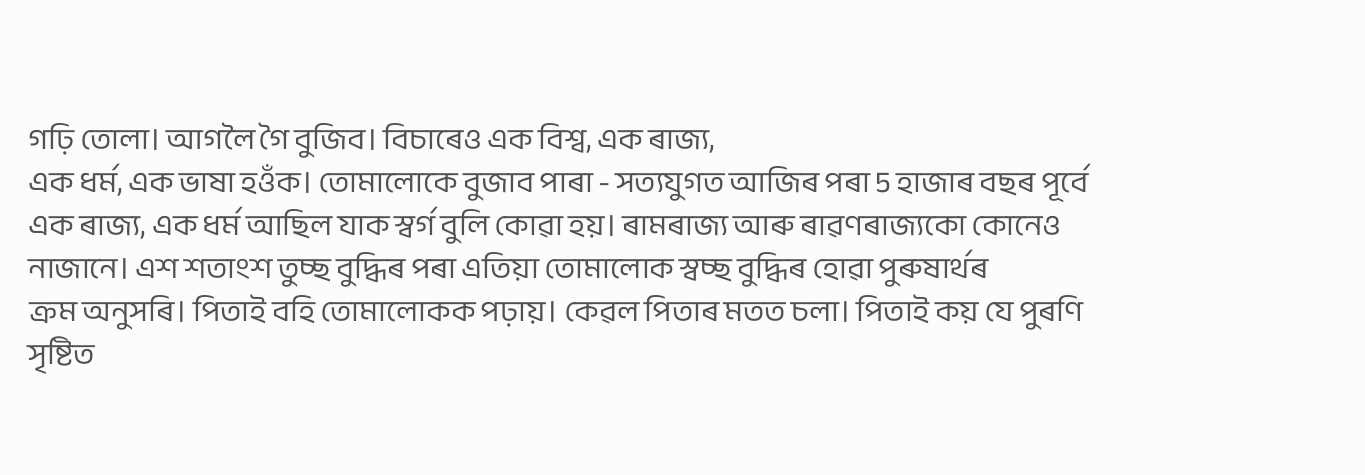গঢ়ি তোলা। আগলৈ গৈ বুজিব। বিচাৰেও এক বিশ্ব, এক ৰাজ্য,
এক ধৰ্ম, এক ভাষা হওঁক। তোমালোকে বুজাব পাৰা - সত্যযুগত আজিৰ পৰা 5 হাজাৰ বছৰ পূৰ্বে
এক ৰাজ্য, এক ধৰ্ম আছিল যাক স্বৰ্গ বুলি কোৱা হয়। ৰামৰাজ্য আৰু ৰাৱণৰাজ্যকো কোনেও
নাজানে। এশ শতাংশ তুচ্ছ বুদ্ধিৰ পৰা এতিয়া তোমালোক স্বচ্ছ বুদ্ধিৰ হোৱা পুৰুষাৰ্থৰ
ক্ৰম অনুসৰি। পিতাই বহি তোমালোকক পঢ়ায়। কেৱল পিতাৰ মতত চলা। পিতাই কয় যে পুৰণি
সৃষ্টিত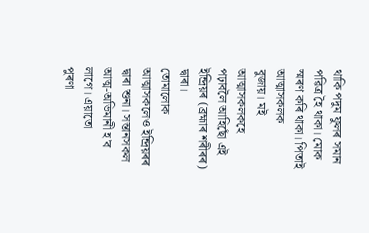থাকি পদুম ফুলৰ সমান পৱিত্ৰ হৈ থাকা। মোক স্মৰণ কৰি থাকা। পিতাই আত্মাসকলক
বুজায়। মই আত্মাসকলকহে পঢ়াবলৈ আহিছোঁ এই ইন্দ্ৰিয়ৰ (ব্ৰহ্মাৰ শৰীৰৰ) দ্বাৰা।
তোমালোক আত্মাসকলেও ইন্দ্ৰিয়ৰৰ দ্বাৰা শুনা। সন্তানসকল আত্ম-অভিমানী হ'ব লাগে। এয়াতো
পুৰণা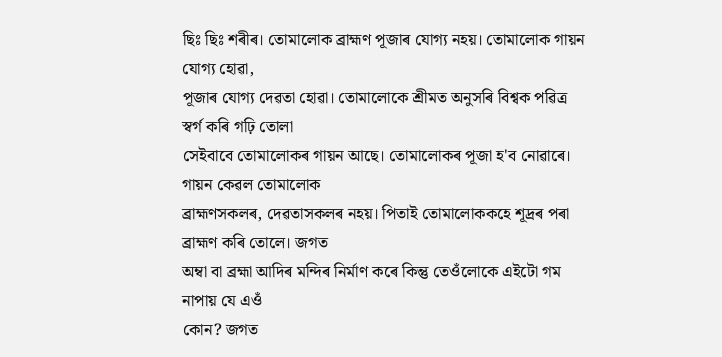ছিঃ ছিঃ শৰীৰ। তোমালোক ব্ৰাহ্মণ পূজাৰ যোগ্য নহয়। তোমালোক গায়ন যোগ্য হোৱা,
পূজাৰ যোগ্য দেৱতা হোৱা। তোমালোকে শ্ৰীমত অনুসৰি বিশ্বক পৱিত্ৰ স্বৰ্গ কৰি গঢ়ি তোলা
সেইবাবে তোমালোকৰ গায়ন আছে। তোমালোকৰ পূজা হ'ব নোৱাৰে। গায়ন কেৱল তোমালোক
ব্ৰাহ্মণসকলৰ, দেৱতাসকলৰ নহয়। পিতাই তোমালোককহে শূদ্ৰৰ পৰা ব্ৰাহ্মণ কৰি তোলে। জগত
অম্বা বা ব্ৰহ্মা আদিৰ মন্দিৰ নিৰ্মাণ কৰে কিন্তু তেওঁলোকে এইটো গম নাপায় যে এওঁ
কোন? জগত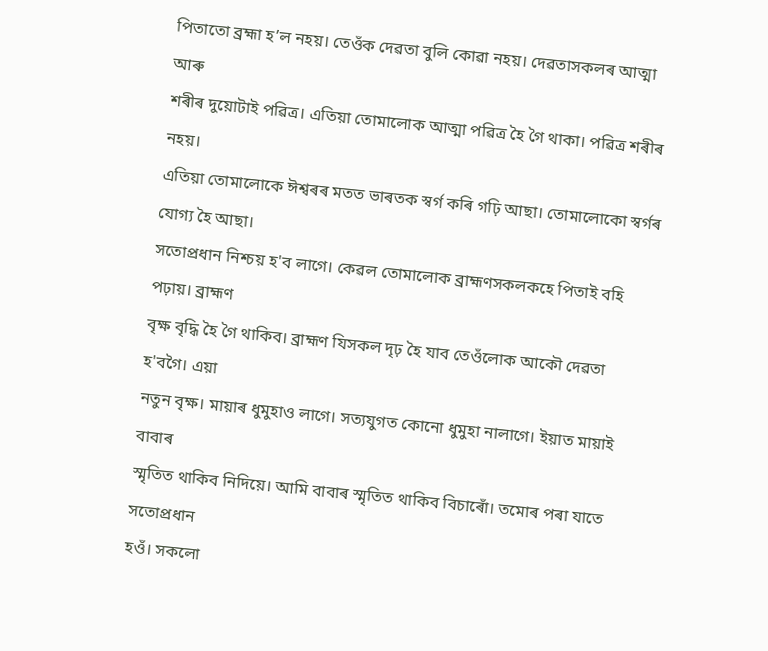পিতাতো ব্ৰহ্মা হ’ল নহয়। তেওঁক দেৱতা বুলি কোৱা নহয়। দেৱতাসকলৰ আত্মা আৰু
শৰীৰ দুয়োটাই পৱিত্ৰ। এতিয়া তোমালোক আত্মা পৱিত্ৰ হৈ গৈ থাকা। পৱিত্ৰ শৰীৰ নহয়।
এতিয়া তোমালোকে ঈশ্বৰৰ মতত ভাৰতক স্বৰ্গ কৰি গঢ়ি আছা। তোমালোকো স্বৰ্গৰ যোগ্য হৈ আছা।
সতোপ্ৰধান নিশ্চয় হ'ব লাগে। কেৱল তোমালোক ব্ৰাহ্মণসকলকহে পিতাই বহি পঢ়ায়। ব্ৰাহ্মণ
বৃক্ষ বৃদ্ধি হৈ গৈ থাকিব। ব্ৰাহ্মণ যিসকল দৃঢ় হৈ যাব তেওঁলোক আকৌ দেৱতা হ'বগৈ। এয়া
নতুন বৃক্ষ। মায়াৰ ধুমুহাও লাগে। সত্যযুগত কোনো ধুমুহা নালাগে। ইয়াত মায়াই বাবাৰ
স্মৃতিত থাকিব নিদিয়ে। আমি বাবাৰ স্মৃতিত থাকিব বিচাৰোঁ। তমোৰ পৰা যাতে সতোপ্ৰধান
হওঁ। সকলো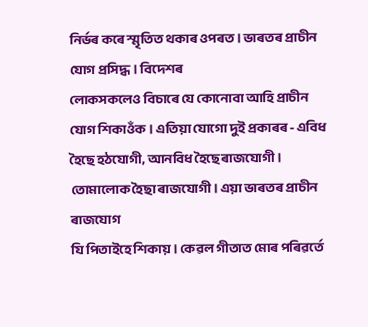নিৰ্ভৰ কৰে স্মৃতিত থকাৰ ওপৰত। ভাৰতৰ প্ৰাচীন যোগ প্ৰসিদ্ধ। বিদেশৰ
লোকসকলেও বিচাৰে যে কোনোবা আহি প্ৰাচীন যোগ শিকাওঁক। এতিয়া যোগো দুই প্ৰকাৰৰ - এবিধ
হৈছে হঠযোগী, আনবিধ হৈছে ৰাজযোগী। তোমালোক হৈছা ৰাজযোগী। এয়া ভাৰতৰ প্ৰাচীন ৰাজযোগ
যি পিতাইহে শিকায়। কেৱল গীতাত মোৰ পৰিৱৰ্তে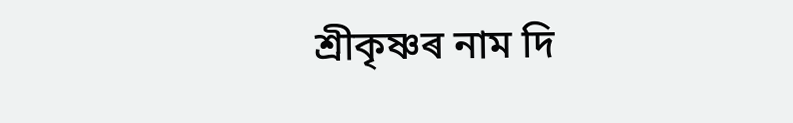শ্ৰীকৃষ্ণৰ নাম দি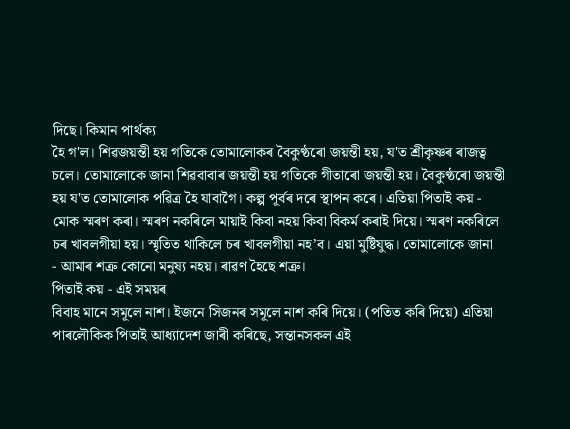দিছে। কিমান পাৰ্থক্য
হৈ গ'ল। শিৱজয়ন্তী হয় গতিকে তোমালোকৰ বৈকুণ্ঠৰো জয়ন্তী হয়, য'ত শ্ৰীকৃষ্ণৰ ৰাজত্ব
চলে। তোমালোকে জানা শিৱবাবাৰ জয়ন্তী হয় গতিকে গীতাৰো জয়ন্তী হয়। বৈকুণ্ঠৰো জয়ন্তী
হয় য'ত তোমালোক পৱিত্ৰ হৈ যাবাগৈ। কল্প পূৰ্বৰ দৰে স্থাপন কৰে। এতিয়া পিতাই কয় -
মোক স্মৰণ কৰা। স্মৰণ নকৰিলে মায়াই কিবা নহয় কিবা বিকৰ্ম কৰাই দিয়ে। স্মৰণ নকৰিলে
চৰ খাবলগীয়া হয়। স্মৃতিত থাকিলে চৰ খাবলগীয়া নহ’ব। এয়া মুষ্টিযুদ্ধ। তোমালোকে জানা
- আমাৰ শত্ৰু কোনো মনুষ্য নহয়। ৰাৱণ হৈছে শত্ৰু।
পিতাই কয় - এই সময়ৰ
বিবাহ মানে সমূলে নাশ। ইজনে সিজনৰ সমূলে নাশ কৰি দিয়ে। (পতিত কৰি দিয়ে) এতিয়া
পাৰলৌকিক পিতাই আধ্যাদেশ জাৰী কৰিছে, সন্তানসকল এই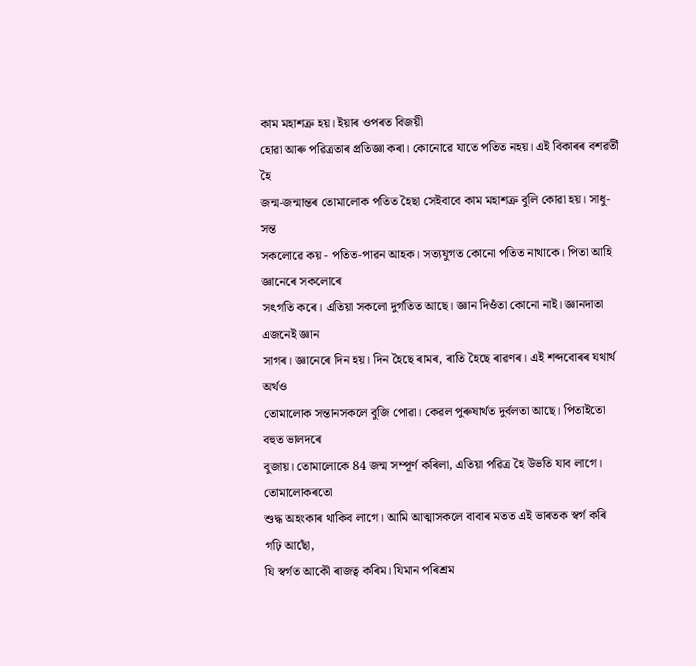কাম মহাশত্ৰু হয়। ইয়াৰ ওপৰত বিজয়ী
হোৱা আৰু পৱিত্ৰতাৰ প্ৰতিজ্ঞা কৰা। কোনোৱে যাতে পতিত নহয়। এই বিকাৰৰ বশৱৰ্তী হৈ
জন্ম-জন্মান্তৰ তোমালোক পতিত হৈছা সেইবাবে কাম মহাশত্ৰু বুলি কোৱা হয়। সাধু-সন্ত
সকলোৱে কয় - পতিত-পাৱন আহক। সত্যযুগত কোনো পতিত নাথাকে। পিতা আহি জ্ঞানেৰে সকলোৰে
সৎগতি কৰে। এতিয়া সকলো দুৰ্গতিত আছে। জ্ঞান দিওঁতা কোনো নাই। জ্ঞানদাতা এজনেই জ্ঞান
সাগৰ। জ্ঞানেৰে দিন হয়। দিন হৈছে ৰামৰ, ৰাতি হৈছে ৰাৱণৰ। এই শব্দবোৰৰ যথাৰ্থ অৰ্থও
তোমালোক সন্তানসকলে বুজি পোৱা। কেৱল পুৰুষাৰ্থত দুৰ্বলতা আছে। পিতাইতো বহুত ভালদৰে
বুজায়। তোমালোকে 84 জন্ম সম্পূৰ্ণ কৰিলা, এতিয়া পৱিত্ৰ হৈ উভতি যাব লাগে। তোমালোকৰতো
শুদ্ধ অহংকাৰ থাকিব লাগে। আমি আত্মাসকলে বাবাৰ মতত এই ভাৰতক স্বৰ্গ কৰি গঢ়ি আছোঁ,
যি স্বৰ্গত আকৌ ৰাজত্ব কৰিম। যিমান পৰিশ্ৰম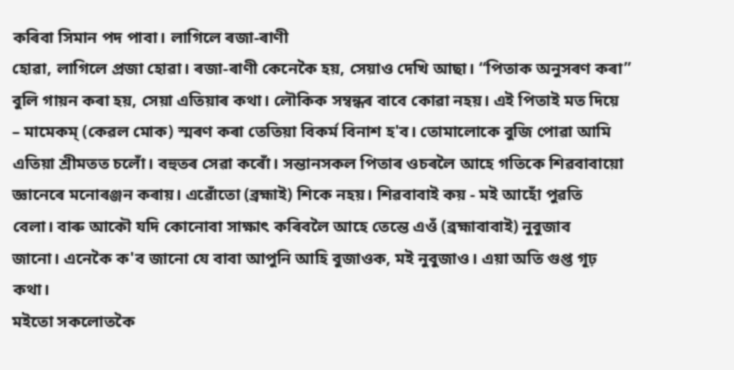কৰিবা সিমান পদ পাবা। লাগিলে ৰজা-ৰাণী
হোৱা, লাগিলে প্ৰজা হোৱা। ৰজা-ৰাণী কেনেকৈ হয়, সেয়াও দেখি আছা। “পিতাক অনুসৰণ কৰা”
বুলি গায়ন কৰা হয়, সেয়া এতিয়াৰ কথা। লৌকিক সম্বন্ধৰ বাবে কোৱা নহয়। এই পিতাই মত দিয়ে
– মামেকম্ (কেৱল মোক) স্মৰণ কৰা তেতিয়া বিকৰ্ম বিনাশ হ'ব। তোমালোকে বুজি পোৱা আমি
এতিয়া শ্ৰীমতত চলোঁ। বহুতৰ সেৱা কৰোঁ। সন্তানসকল পিতাৰ ওচৰলৈ আহে গতিকে শিৱবাবায়ো
জ্ঞানেৰে মনোৰঞ্জন কৰায়। এৱোঁতো (ব্ৰহ্মাই) শিকে নহয়। শিৱবাবাই কয় - মই আহোঁ পুৱতি
বেলা। বাৰু আকৌ যদি কোনোবা সাক্ষাৎ কৰিবলৈ আহে তেন্তে এওঁ (ব্ৰহ্মাবাবাই) নুবুজাব
জানো। এনেকৈ ক'ব জানো যে বাবা আপুনি আহি বুজাওক, মই নুবুজাও। এয়া অতি গুপ্ত গূঢ় কথা।
মইতো সকলোতকৈ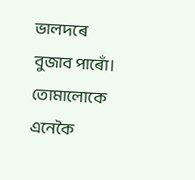ভালদৰে বুজাব পাৰোঁ। তোমালোকে এনেকৈ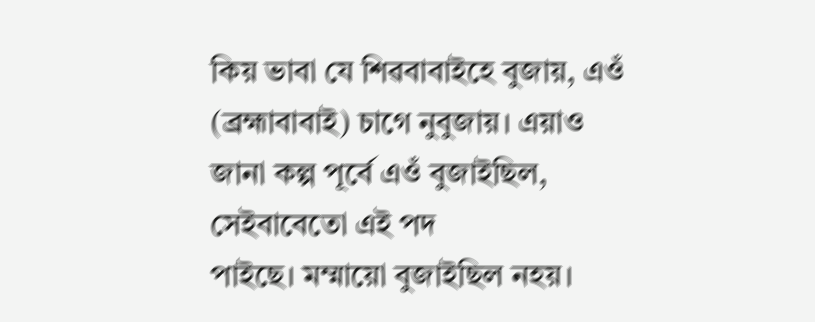কিয় ভাবা যে শিৱবাবাইহে বুজায়, এওঁ
(ব্ৰহ্মাবাবাই) চাগে নুবুজায়। এয়াও জানা কল্প পূৰ্বে এওঁ বুজাইছিল, সেইবাবেতো এই পদ
পাইছে। মম্মায়ো বুজাইছিল নহয়।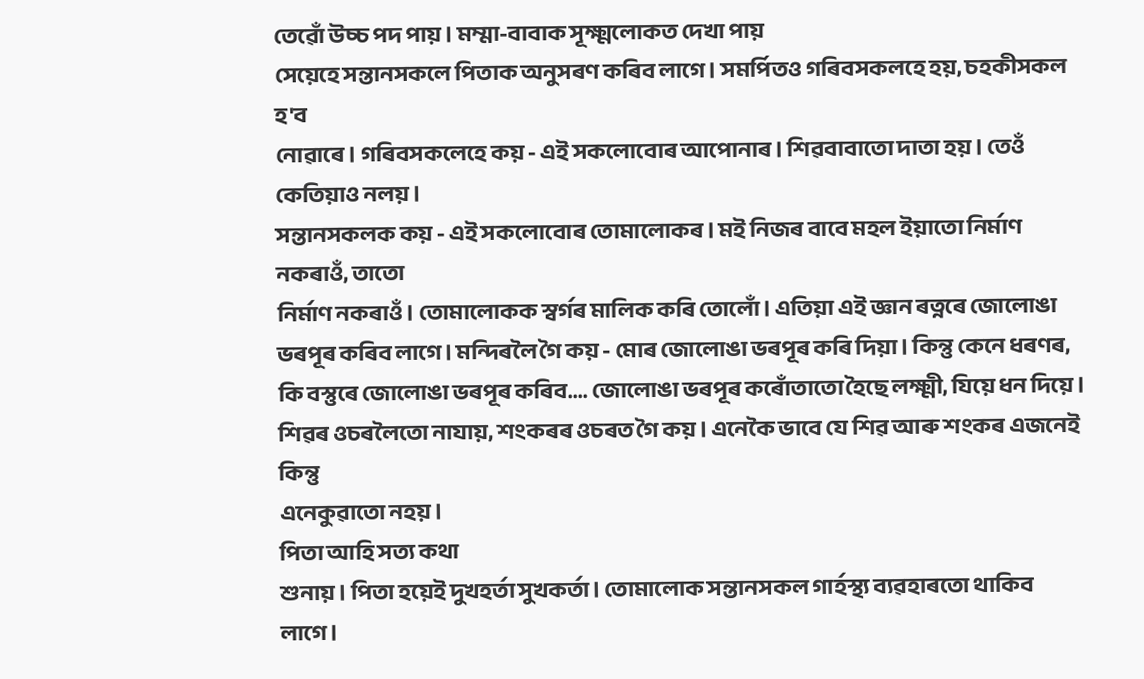তেৱোঁ উচ্চ পদ পায়। মম্মা-বাবাক সূক্ষ্মলোকত দেখা পায়
সেয়েহে সন্তানসকলে পিতাক অনুসৰণ কৰিব লাগে। সমৰ্পিতও গৰিবসকলহে হয়, চহকীসকল হ'ব
নোৱাৰে। গৰিবসকলেহে কয় - এই সকলোবোৰ আপোনাৰ। শিৱবাবাতো দাতা হয়। তেওঁ কেতিয়াও নলয়।
সন্তানসকলক কয় - এই সকলোবোৰ তোমালোকৰ। মই নিজৰ বাবে মহল ইয়াতো নিৰ্মাণ নকৰাওঁ, তাতো
নিৰ্মাণ নকৰাওঁ। তোমালোকক স্বৰ্গৰ মালিক কৰি তোলোঁ। এতিয়া এই জ্ঞান ৰত্নৰে জোলোঙা
ভৰপূৰ কৰিব লাগে। মন্দিৰলৈ গৈ কয় - মোৰ জোলোঙা ভৰপূৰ কৰি দিয়া। কিন্তু কেনে ধৰণৰ,
কি বস্তুৰে জোলোঙা ভৰপূৰ কৰিব.... জোলোঙা ভৰপূৰ কৰোঁতাতো হৈছে লক্ষ্মী, যিয়ে ধন দিয়ে।
শিৱৰ ওচৰলৈতো নাযায়, শংকৰৰ ওচৰত গৈ কয়। এনেকৈ ভাবে যে শিৱ আৰু শংকৰ এজনেই কিন্তু
এনেকুৱাতো নহয়।
পিতা আহি সত্য কথা
শুনায়। পিতা হয়েই দুখহৰ্তা সুখকৰ্তা। তোমালোক সন্তানসকল গাৰ্হস্থ্য ব্যৱহাৰতো থাকিব
লাগে।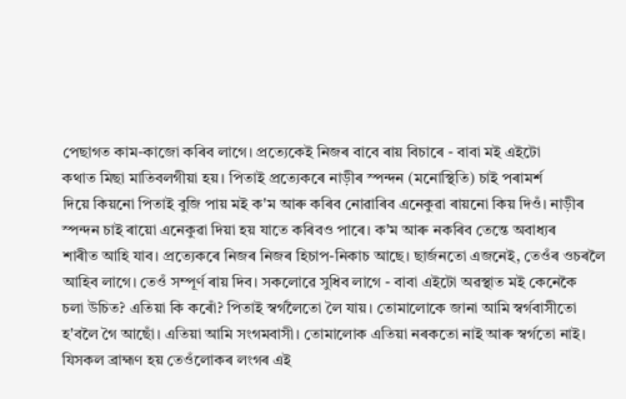পেছাগত কাম-কাজো কৰিব লাগে। প্ৰত্যেকেই নিজৰ বাবে ৰায় বিচাৰে - বাবা মই এইটো
কথাত মিছা মাতিবলগীয়া হয়। পিতাই প্ৰত্যেকৰে নাড়ীৰ স্পন্দন (মনোস্থিতি) চাই পৰামৰ্শ
দিয়ে কিয়নো পিতাই বুজি পায় মই ক'ম আৰু কৰিব নোৱাৰিব এনেকুৱা ৰায়নো কিয় দিওঁ। নাড়ীৰ
স্পন্দন চাই ৰায়ো এনেকুৱা দিয়া হয় যাতে কৰিবও পাৰে। ক'ম আৰু নকৰিব তেন্তে অবাধ্যৰ
শাৰীত আহি যাব। প্ৰত্যেকৰে নিজৰ নিজৰ হিচাপ-নিকাচ আছে। ছাৰ্জনতো এজনেই, তেওঁৰ ওচৰলৈ
আহিব লাগে। তেওঁ সম্পূৰ্ণ ৰায় দিব। সকলোৱে সুধিব লাগে - বাবা এইটো অৱস্থাত মই কেনেকৈ
চলা উচিত? এতিয়া কি কৰোঁ? পিতাই স্বৰ্গলৈতো লৈ যায়। তোমালোকে জানা আমি স্বৰ্গবাসীতো
হ'বলৈ গৈ আছোঁ। এতিয়া আমি সংগমবাসী। তোমালোক এতিয়া নৰকতো নাই আৰু স্বৰ্গতো নাই।
যিসকল ব্ৰাহ্মণ হয় তেওঁলোকৰ লংগৰ এই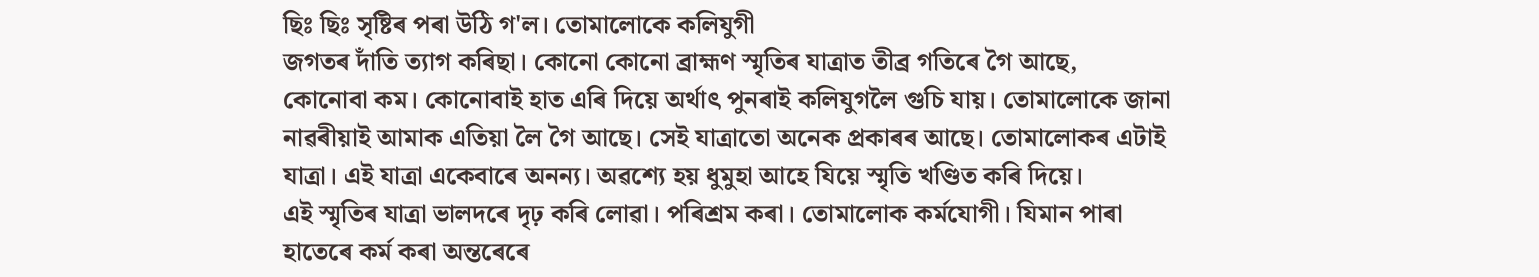ছিঃ ছিঃ সৃষ্টিৰ পৰা উঠি গ'ল। তোমালোকে কলিযুগী
জগতৰ দাঁতি ত্যাগ কৰিছা। কোনো কোনো ব্ৰাহ্মণ স্মৃতিৰ যাত্ৰাত তীব্ৰ গতিৰে গৈ আছে,
কোনোবা কম। কোনোবাই হাত এৰি দিয়ে অৰ্থাৎ পুনৰাই কলিযুগলৈ গুচি যায়। তোমালোকে জানা
নাৱৰীয়াই আমাক এতিয়া লৈ গৈ আছে। সেই যাত্ৰাতো অনেক প্ৰকাৰৰ আছে। তোমালোকৰ এটাই
যাত্ৰা। এই যাত্ৰা একেবাৰে অনন্য। অৱশ্যে হয় ধুমুহা আহে যিয়ে স্মৃতি খণ্ডিত কৰি দিয়ে।
এই স্মৃতিৰ যাত্ৰা ভালদৰে দৃঢ় কৰি লোৱা। পৰিশ্ৰম কৰা। তোমালোক কৰ্মযোগী। যিমান পাৰা
হাতেৰে কৰ্ম কৰা অন্তৰেৰে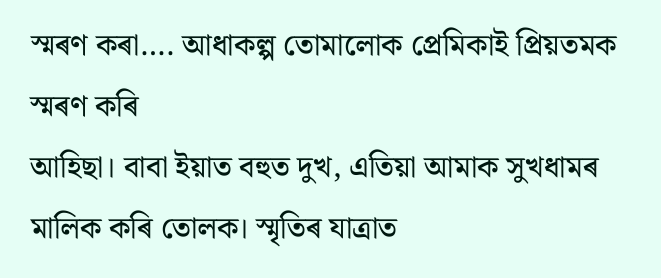স্মৰণ কৰা…. আধাকল্প তোমালোক প্ৰেমিকাই প্ৰিয়তমক স্মৰণ কৰি
আহিছা। বাবা ইয়াত বহুত দুখ, এতিয়া আমাক সুখধামৰ মালিক কৰি তোলক। স্মৃতিৰ যাত্ৰাত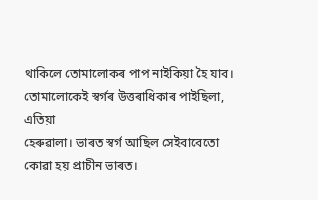থাকিলে তোমালোকৰ পাপ নাইকিয়া হৈ যাব। তোমালোকেই স্বৰ্গৰ উত্তৰাধিকাৰ পাইছিলা, এতিয়া
হেৰুৱালা। ভাৰত স্বৰ্গ আছিল সেইবাবেতো কোৱা হয় প্ৰাচীন ভাৰত।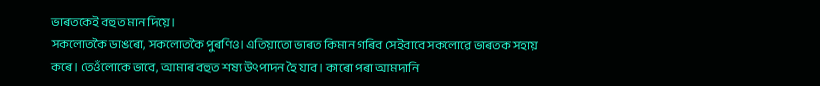ভাৰতকেই বহুত মান দিয়ে।
সকলোতকৈ ডাঙৰো, সকলোতকৈ পুৰণিও। এতিয়াতো ভাৰত কিমান গৰিব সেইবাবে সকলোৱে ভাৰতক সহায়
কৰে। তেওঁলোকে ভাবে, আমাৰ বহুত শষ্য উৎপাদন হৈ যাব। কাৰো পৰা আমদানি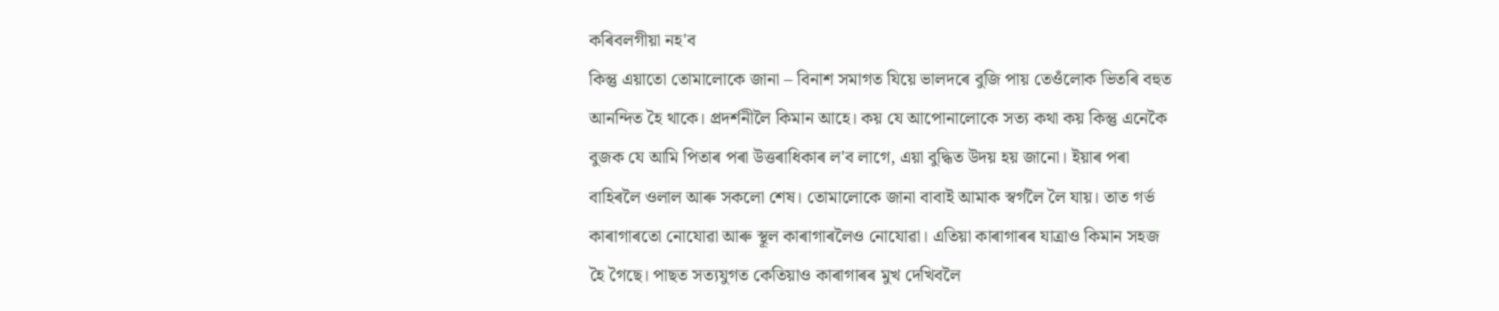কৰিবলগীয়া নহ'ব
কিন্তু এয়াতো তোমালোকে জানা – বিনাশ সমাগত যিয়ে ভালদৰে বুজি পায় তেওঁলোক ভিতৰি বহুত
আনন্দিত হৈ থাকে। প্ৰদৰ্শনীলৈ কিমান আহে। কয় যে আপোনালোকে সত্য কথা কয় কিন্তু এনেকৈ
বুজক যে আমি পিতাৰ পৰা উত্তৰাধিকাৰ ল'ব লাগে, এয়া বুদ্ধিত উদয় হয় জানো। ইয়াৰ পৰা
বাহিৰলৈ ওলাল আৰু সকলো শেষ। তোমালোকে জানা বাবাই আমাক স্বৰ্গলৈ লৈ যায়। তাত গৰ্ভ
কাৰাগাৰতো নোযোৱা আৰু স্থূল কাৰাগাৰলৈও নোযোৱা। এতিয়া কাৰাগাৰৰ যাত্ৰাও কিমান সহজ
হৈ গৈছে। পাছত সত্যযুগত কেতিয়াও কাৰাগাৰৰ মুখ দেখিবলৈ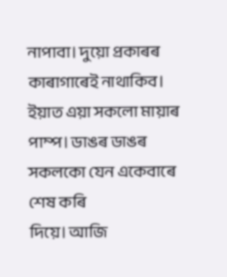নাপাবা। দুয়ো প্ৰকাৰৰ
কাৰাগাৰেই নাথাকিব। ইয়াত এয়া সকলো মায়াৰ পাম্প। ডাঙৰ ডাঙৰ সকলকো যেন একেবাৰে শেষ কৰি
দিয়ে। আজি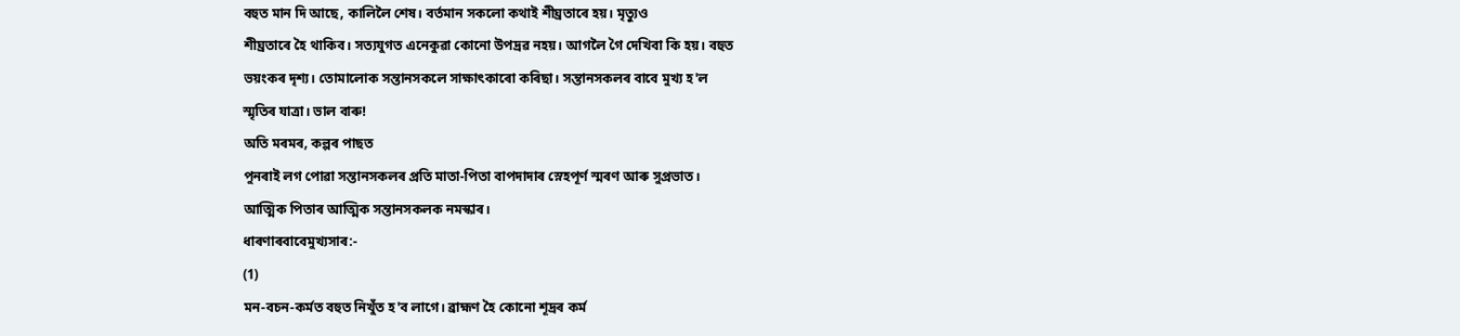বহুত মান দি আছে, কালিলৈ শেষ। বৰ্তমান সকলো কথাই শীঘ্ৰতাৰে হয়। মৃত্যুও
শীঘ্ৰতাৰে হৈ থাকিব। সত্যযুগত এনেকুৱা কোনো উপদ্ৰৱ নহয়। আগলৈ গৈ দেখিবা কি হয়। বহুত
ভয়ংকৰ দৃশ্য। তোমালোক সন্তানসকলে সাক্ষাৎকাৰো কৰিছা। সন্তানসকলৰ বাবে মুখ্য হ'ল
স্মৃতিৰ যাত্ৰা। ভাল বাৰু!
অতি মৰমৰ, কল্পৰ পাছত
পুনৰাই লগ পোৱা সন্তানসকলৰ প্ৰতি মাতা-পিতা বাপদাদাৰ স্নেহপূৰ্ণ স্মৰণ আৰু সুপ্ৰভাত।
আত্মিক পিতাৰ আত্মিক সন্তানসকলক নমস্কাৰ।
ধাৰণাৰবাবেমুখ্যসাৰ:-
(1)
মন-বচন-কৰ্মত বহুত নিখুঁত হ'ব লাগে। ব্ৰাহ্মণ হৈ কোনো শূদ্ৰৰ কৰ্ম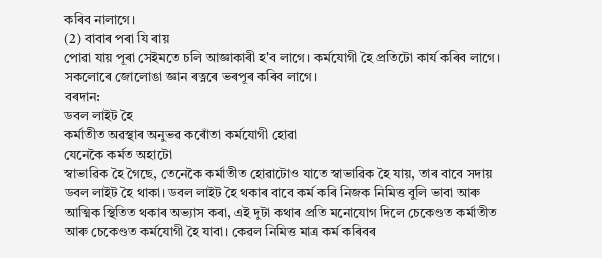কৰিব নালাগে।
(2) বাবাৰ পৰা যি ৰায়
পোৱা যায় পূৰা সেইমতে চলি আজ্ঞাকাৰী হ'ব লাগে। কৰ্মযোগী হৈ প্ৰতিটো কাৰ্য কৰিব লাগে।
সকলোৰে জোলোঙা জ্ঞান ৰত্নৰে ভৰপূৰ কৰিব লাগে।
বৰদান:
ডবল লাইট হৈ
কৰ্মাতীত অৱস্থাৰ অনুভৱ কৰোঁতা কৰ্মযোগী হোৱা
যেনেকৈ কৰ্মত অহাটো
স্বাভাৱিক হৈ গৈছে, তেনেকৈ কৰ্মাতীত হোৱাটোও যাতে স্বাভাৱিক হৈ যায়, তাৰ বাবে সদায়
ডবল লাইট হৈ থাকা। ডবল লাইট হৈ থকাৰ বাবে কৰ্ম কৰি নিজক নিমিত্ত বুলি ভাবা আৰু
আত্মিক স্থিতিত থকাৰ অভ্যাস কৰা, এই দুটা কথাৰ প্ৰতি মনোযোগ দিলে চেকেণ্ডত কৰ্মাতীত
আৰু চেকেণ্ডত কৰ্মযোগী হৈ যাবা। কেৱল নিমিত্ত মাত্ৰ কৰ্ম কৰিবৰ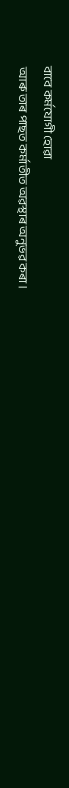বাবে কৰ্মযোগী হোৱা
আৰু তাৰ পাছত কৰ্মাতীত অৱস্থাৰ অনুভৱ কৰা।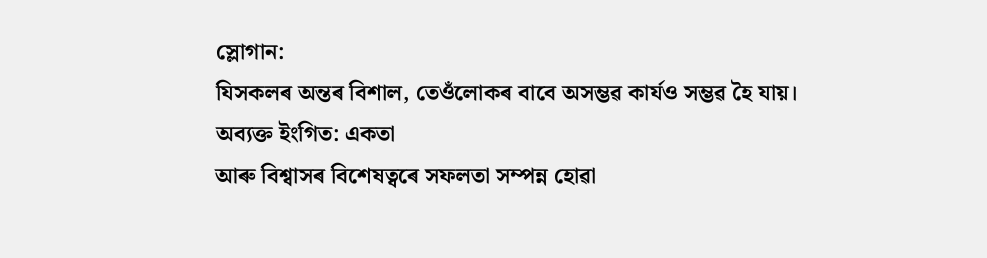স্লোগান:
যিসকলৰ অন্তৰ বিশাল, তেওঁলোকৰ বাবে অসম্ভৱ কাৰ্যও সম্ভৱ হৈ যায়।
অব্যক্ত ইংগিত: একতা
আৰু বিশ্বাসৰ বিশেষত্বৰে সফলতা সম্পন্ন হোৱা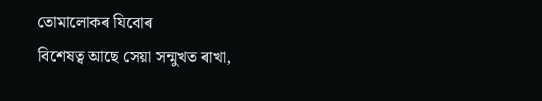তোমালোকৰ যিবোৰ
বিশেষত্ব আছে সেয়া সন্মুখত ৰাখা,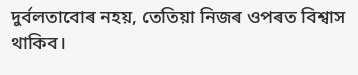দুৰ্বলতাবোৰ নহয়, তেতিয়া নিজৰ ওপৰত বিশ্বাস
থাকিব।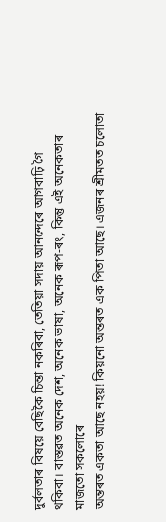দুৰ্বলতাৰ বিষয়ে বেছিকৈ চিন্তা নকৰিবা, তেতিয়া সদায় আনন্দেৰে আগবাঢ়ি গৈ
থকিবা। বাস্তৱত অনেক দেশ, অনেক ভাষা, অনেক ৰূপ-ৰং, কিন্তু এই অনেকতাৰ মাজতো সকলোৰে
অন্তৰত একতা আছে নহয়! কিয়নো অন্তৰত এক পিতা আছে। এজনৰ শ্রীমতত চলোতা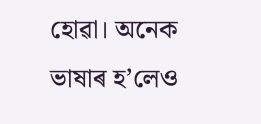হোৱা। অনেক
ভাষাৰ হ’লেও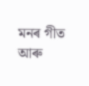মনৰ গীত আৰু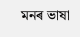মনৰ ভাষা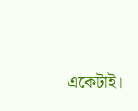একেটাই।